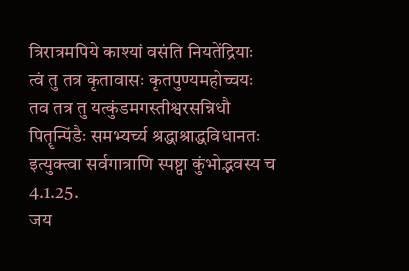त्रिरात्रमपिये काश्यां वसंति नियतेंद्रियाः
त्वं तु तत्र कृतावासः कृतपुण्यमहोच्चयः
तव तत्र तु यत्कुंडमगस्तीश्वरसन्निधौ
पितॄन्पिंडैः समभ्यर्च्य श्रद्धाश्राद्धविधानतः
इत्युक्त्वा सर्वगात्राणि स्पष्ट्वा कुंभोद्भवस्य च 4.1.25.
जय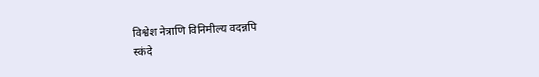विश्वेश नेत्राणि विनिमील्य वदन्नपि
स्कंदे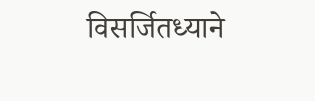विसर्जितध्याने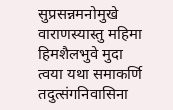सुप्रसन्नमनोमुखे
वाराणस्यास्तु महिमा हिमशैलभुवे मुदा
त्वया यथा समाकर्णि तदुत्संगनिवासिना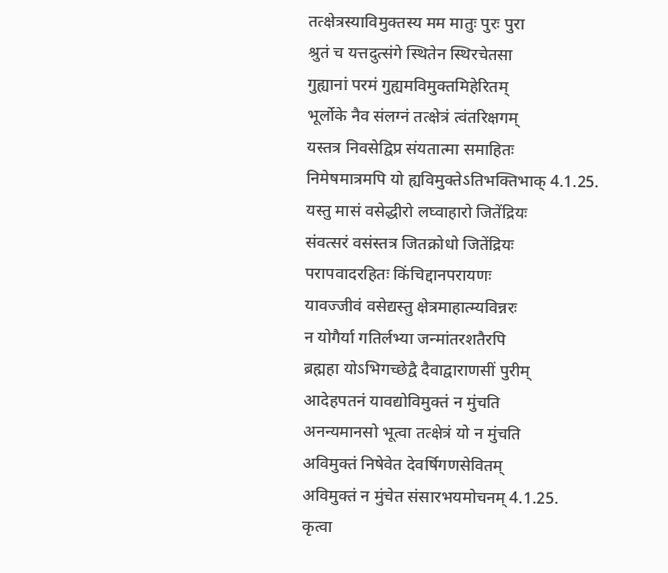तत्क्षेत्रस्याविमुक्तस्य मम मातुः पुरः पुरा
श्रुतं च यत्तदुत्संगे स्थितेन स्थिरचेतसा
गुह्यानां परमं गुह्यमविमुक्तमिहेरितम्
भूर्लोके नैव संलग्नं तत्क्षेत्रं त्वंतरिक्षगम्
यस्तत्र निवसेद्विप्र संयतात्मा समाहितः
निमेषमात्रमपि यो ह्यविमुक्तेऽतिभक्तिभाक् 4.1.25.
यस्तु मासं वसेद्धीरो लघ्वाहारो जितेंद्रियः
संवत्सरं वसंस्तत्र जितक्रोधो जितेंद्रियः
परापवादरहितः किंचिद्दानपरायणः
यावज्जीवं वसेद्यस्तु क्षेत्रमाहात्म्यविन्नरः
न योगैर्या गतिर्लभ्या जन्मांतरशतैरपि
ब्रह्महा योऽभिगच्छेद्वै दैवाद्वाराणसीं पुरीम्
आदेहपतनं यावद्योविमुक्तं न मुंचति
अनन्यमानसो भूत्वा तत्क्षेत्रं यो न मुंचति
अविमुक्तं निषेवेत देवर्षिगणसेवितम्
अविमुक्तं न मुंचेत संसारभयमोचनम् 4.1.25.
कृत्वा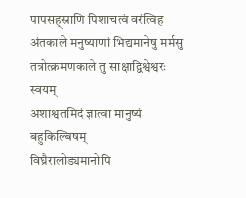पापसह्स्राणि पिशाचत्वं वरंत्विह
अंतकाले मनुष्याणां भिद्यमानेषु मर्मसु
तत्रोत्क्रमणकाले तु साक्षाद्विश्वेश्वरः स्वयम्
अशाश्वतमिदं ज्ञात्वा मानुष्यं बहुकिल्बिषम्
विघ्रैरालोड्यमानोपि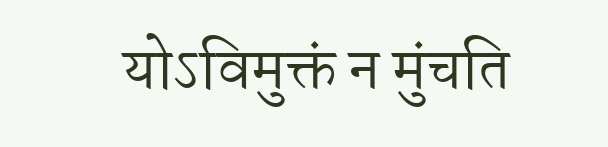योऽविमुक्तं न मुंचति